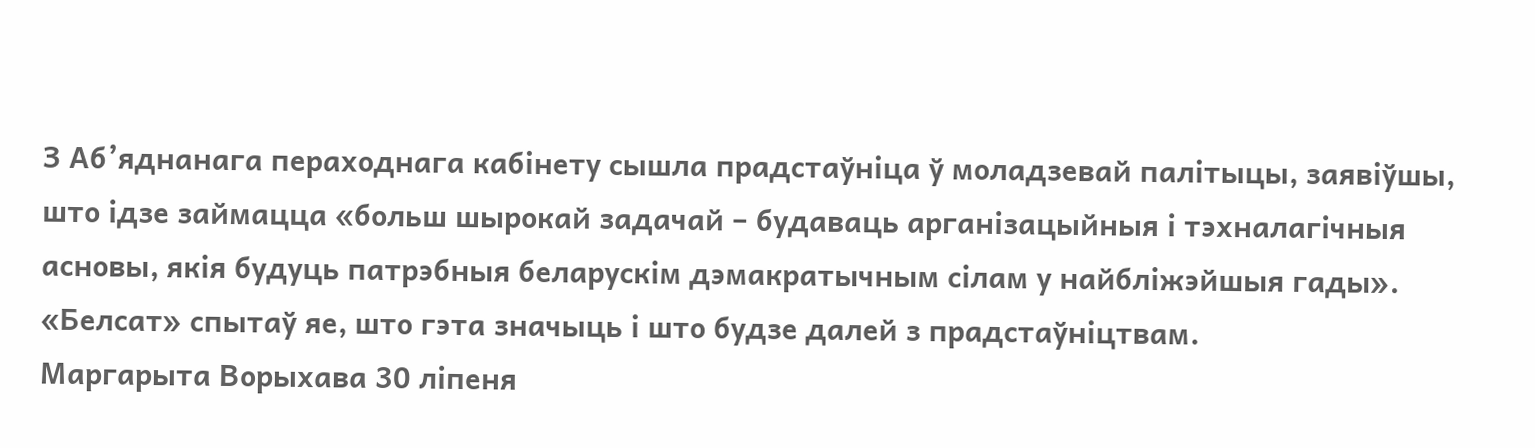З Аб’яднанага пераходнага кабінету сышла прадстаўніца ў моладзевай палітыцы, заявіўшы, што ідзе займацца «больш шырокай задачай – будаваць арганізацыйныя і тэхналагічныя асновы, якія будуць патрэбныя беларускім дэмакратычным сілам у найбліжэйшыя гады». «Белсат» спытаў яе, што гэта значыць і што будзе далей з прадстаўніцтвам.
Маргарыта Ворыхава 30 ліпеня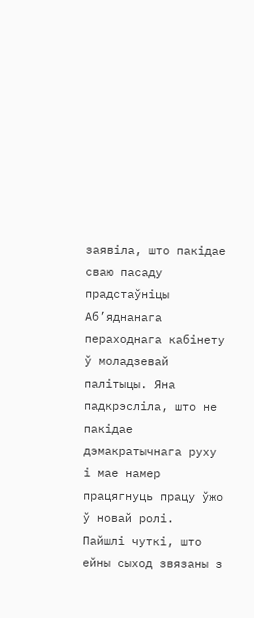заявіла, што пакідае сваю пасаду прадстаўніцы Аб’яднанага пераходнага кабінету ў моладзевай палітыцы. Яна падкрэсліла, што не пакідае дэмакратычнага руху і мае намер працягнуць працу ўжо ў новай ролі.
Пайшлі чуткі, што ейны сыход звязаны з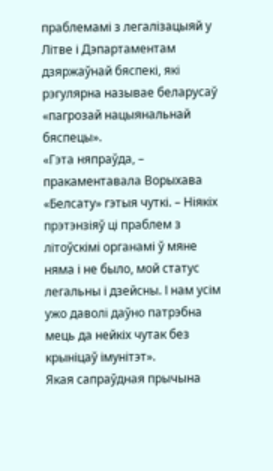праблемамі з легалізацыяй у Літве і Дэпартаментам дзяржаўнай бяспекі, які рэгулярна называе беларусаў «пагрозай нацыянальнай бяспецы».
«Гэта няпраўда, – пракаментавала Ворыхава «Белсату» гэтыя чуткі. – Ніякіх прэтэнзіяў ці праблем з літоўскімі органамі ў мяне няма і не было, мой статус легальны і дзейсны. І нам усім ужо даволі даўно патрэбна мець да нейкіх чутак без крыніцаў імунітэт».
Якая сапраўдная прычына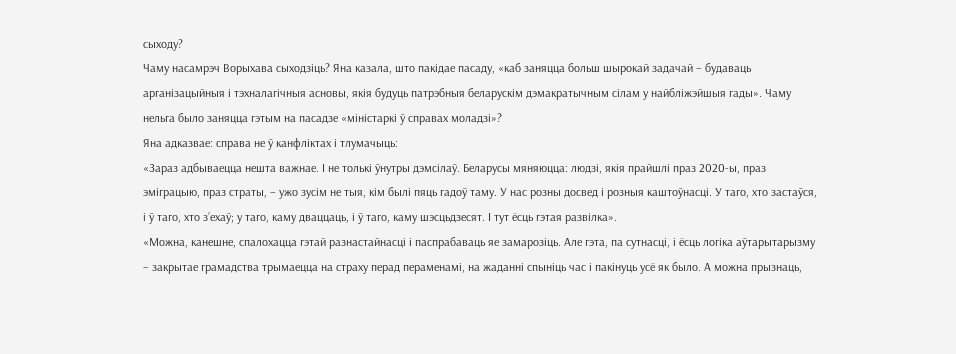сыходу?
Чаму насамрэч Ворыхава сыходзіць? Яна казала, што пакідае пасаду, «каб заняцца больш шырокай задачай – будаваць арганізацыйныя і тэхналагічныя асновы, якія будуць патрэбныя беларускім дэмакратычным сілам у найбліжэйшыя гады». Чаму нельга было заняцца гэтым на пасадзе «міністаркі ў справах моладзі»?
Яна адказвае: справа не ў канфліктах і тлумачыць:
«Зараз адбываецца нешта важнае. І не толькі ўнутры дэмсілаў. Беларусы мяняюцца: людзі, якія прайшлі праз 2020-ы, праз эміграцыю, праз страты, – ужо зусім не тыя, кім былі пяць гадоў таму. У нас розны досвед і розныя каштоўнасці. У таго, хто застаўся, і ў таго, хто зʼехаў; у таго, каму дваццаць, і ў таго, каму шэсцьдзесят. І тут ёсць гэтая развілка».
«Можна, канешне, спалохацца гэтай разнастайнасці і паспрабаваць яе замарозіць. Але гэта, па сутнасці, і ёсць логіка аўтарытарызму – закрытае грамадства трымаецца на страху перад пераменамі, на жаданні спыніць час і пакінуць усё як было. А можна прызнаць,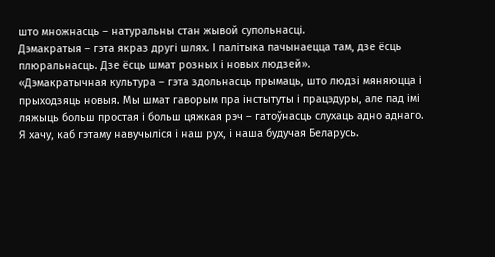што множнасць – натуральны стан жывой супольнасці.
Дэмакратыя – гэта якраз другі шлях. І палітыка пачынаецца там, дзе ёсць плюральнасць. Дзе ёсць шмат розных і новых людзей».
«Дэмакратычная культура – гэта здольнасць прымаць, што людзі мяняюцца і прыходзяць новыя. Мы шмат гаворым пра інстытуты і працэдуры, але пад імі ляжыць больш простая і больш цяжкая рэч – гатоўнасць слухаць адно аднаго. Я хачу, каб гэтаму навучыліся і наш рух, і наша будучая Беларусь.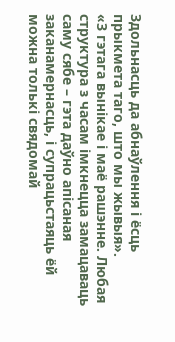Здольнасць да абнаўлення і ёсць прыкмета таго, што мы жывыя».
«З гэтага вынікае і маё рашэнне. Любая структура з часам імкнецца замацаваць саму сябе – гэта даўно апісаная заканамернасць, і супрацьстаяць ёй можна толькі свядомай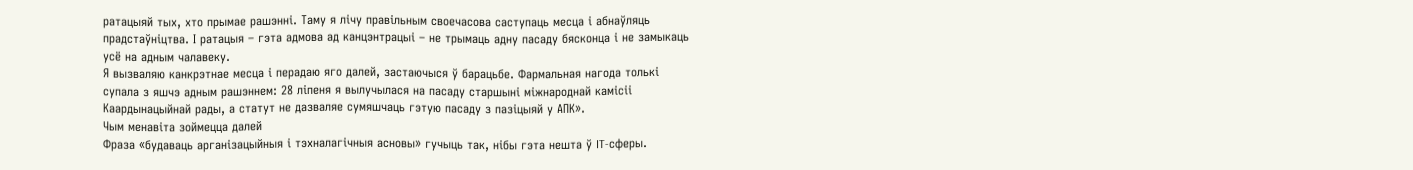ратацыяй тых, хто прымае рашэнні. Таму я лічу правільным своечасова саступаць месца і абнаўляць прадстаўніцтва. І ратацыя – гэта адмова ад канцэнтрацыі – не трымаць адну пасаду бясконца і не замыкаць усё на адным чалавеку.
Я вызваляю канкрэтнае месца і перадаю яго далей, застаючыся ў барацьбе. Фармальная нагода толькі супала з яшчэ адным рашэннем: 28 ліпеня я вылучылася на пасаду старшыні міжнароднай камісіі Каардынацыйнай рады, а статут не дазваляе сумяшчаць гэтую пасаду з пазіцыяй у АПК».
Чым менавіта зоймецца далей
Фраза «будаваць арганізацыйныя і тэхналагічныя асновы» гучыць так, нібы гэта нешта ў IT-сферы.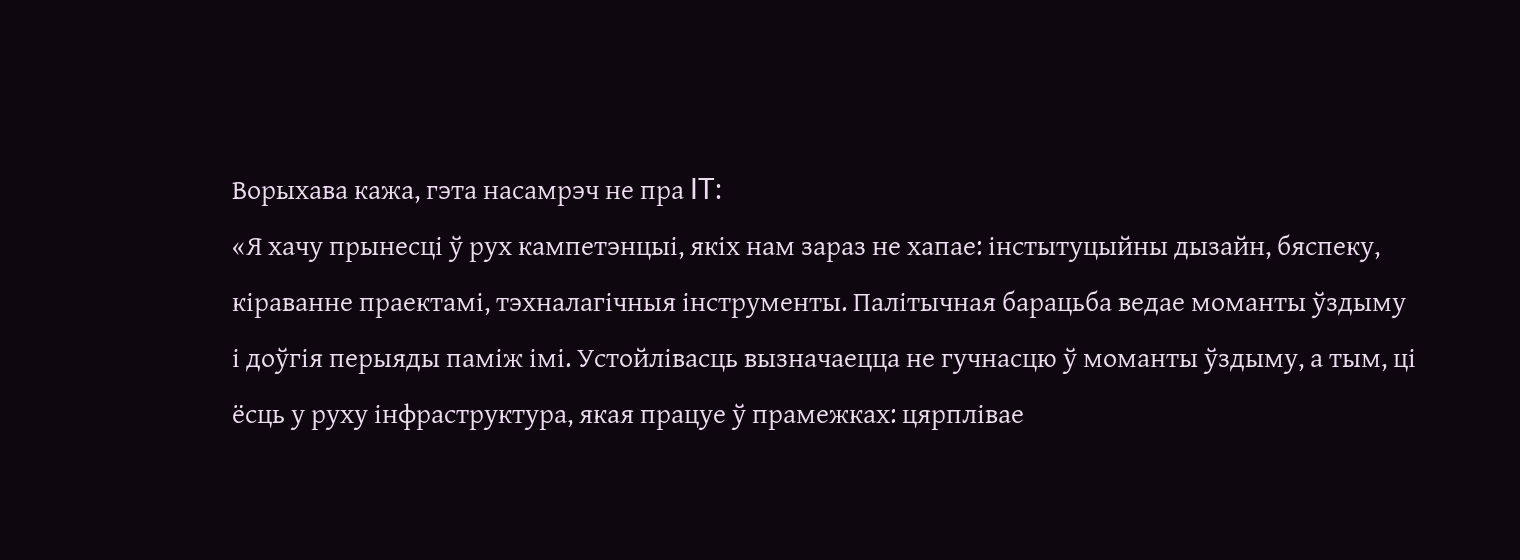Ворыхава кажа, гэта насамрэч не пра IT:
«Я хачу прынесці ў рух кампетэнцыі, якіх нам зараз не хапае: інстытуцыйны дызайн, бяспеку, кіраванне праектамі, тэхналагічныя інструменты. Палітычная барацьба ведае моманты ўздыму і доўгія перыяды паміж імі. Устойлівасць вызначаецца не гучнасцю ў моманты ўздыму, а тым, ці ёсць у руху інфраструктура, якая працуе ў прамежках: цярплівае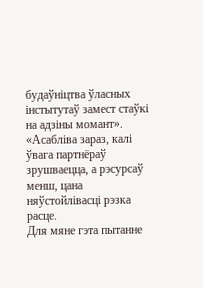будаўніцтва ўласных інстытутаў замест стаўкі на адзіны момант».
«Асабліва зараз, калі ўвага партнёраў зрушваецца, а рэсурсаў менш, цана няўстойлівасці рэзка расце.
Для мяне гэта пытанне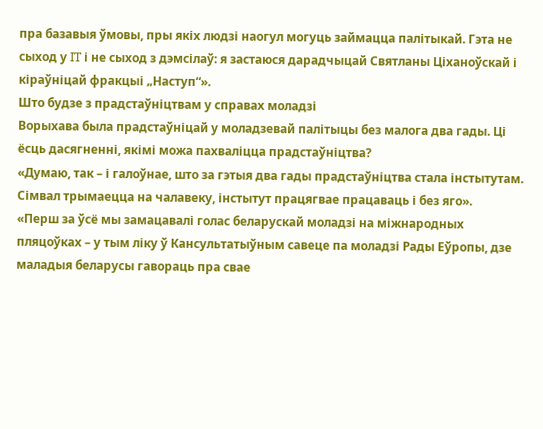пра базавыя ўмовы, пры якіх людзі наогул могуць займацца палітыкай. Гэта не сыход у IT і не сыход з дэмсілаў: я застаюся дарадчыцай Святланы Ціханоўскай і кіраўніцай фракцыі „Наступ“».
Што будзе з прадстаўніцтвам у справах моладзі
Ворыхава была прадстаўніцай у моладзевай палітыцы без малога два гады. Ці ёсць дасягненні, якімі можа пахваліцца прадстаўніцтва?
«Думаю, так – і галоўнае, што за гэтыя два гады прадстаўніцтва стала інстытутам. Сімвал трымаецца на чалавеку, інстытут працягвае працаваць і без яго».
«Перш за ўсё мы замацавалі голас беларускай моладзі на міжнародных пляцоўках – у тым ліку ў Кансультатыўным савеце па моладзі Рады Еўропы, дзе маладыя беларусы гавораць пра свае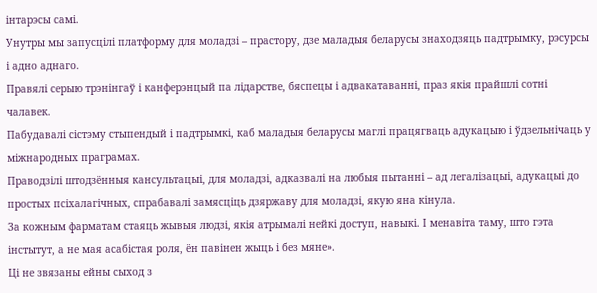інтарэсы самі.
Унутры мы запусцілі платформу для моладзі – прастору, дзе маладыя беларусы знаходзяць падтрымку, рэсурсы і адно аднаго.
Правялі серыю трэнінгаў і канферэнцый па лідарстве, бяспецы і адвакатаванні, праз якія прайшлі сотні чалавек.
Пабудавалі сістэму стыпендый і падтрымкі, каб маладыя беларусы маглі працягваць адукацыю і ўдзельнічаць у міжнародных праграмах.
Праводзілі штодзённыя кансультацыі, для моладзі, адказвалі на любыя пытанні – ад легалізацыі, адукацыі до простых псіхалагічных, спрабавалі замясціць дзяржаву для моладзі, якую яна кінула.
За кожным фарматам стаяць жывыя людзі, якія атрымалі нейкі доступ, навыкі. І менавіта таму, што гэта інстытут, а не мая асабістая роля, ён павінен жыць і без мяне».
Ці не звязаны ейны сыход з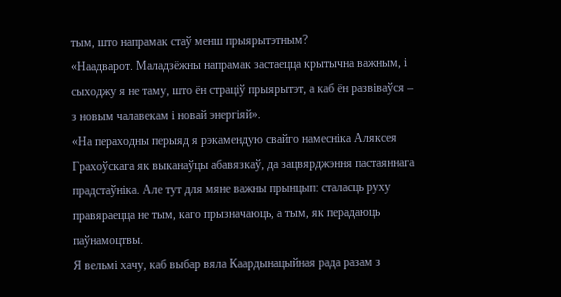тым, што напрамак стаў менш прыярытэтным?
«Наадварот. Маладзёжны напрамак застаецца крытычна важным, і сыходжу я не таму, што ён страціў прыярытэт, а каб ён развіваўся – з новым чалавекам і новай энергіяй».
«На пераходны перыяд я рэкамендую свайго намесніка Аляксея Грахоўскага як выканаўцы абавязкаў, да зацвярджэння пастаяннага прадстаўніка. Але тут для мяне важны прынцып: сталасць руху правяраецца не тым, каго прызначаюць, а тым, як перадаюць паўнамоцтвы.
Я вельмі хачу, каб выбар вяла Каардынацыйная рада разам з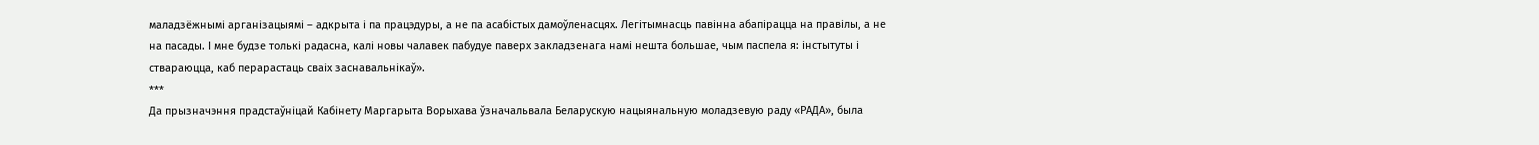маладзёжнымі арганізацыямі – адкрыта і па працэдуры, а не па асабістых дамоўленасцях. Легітымнасць павінна абапірацца на правілы, а не на пасады. І мне будзе толькі радасна, калі новы чалавек пабудуе паверх закладзенага намі нешта большае, чым паспела я: інстытуты і ствараюцца, каб перарастаць сваіх заснавальнікаў».
***
Да прызначэння прадстаўніцай Кабінету Маргарыта Ворыхава ўзначальвала Беларускую нацыянальную моладзевую раду «РАДА», была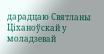дарадцаю Святланы Ціханоўскай у моладзевай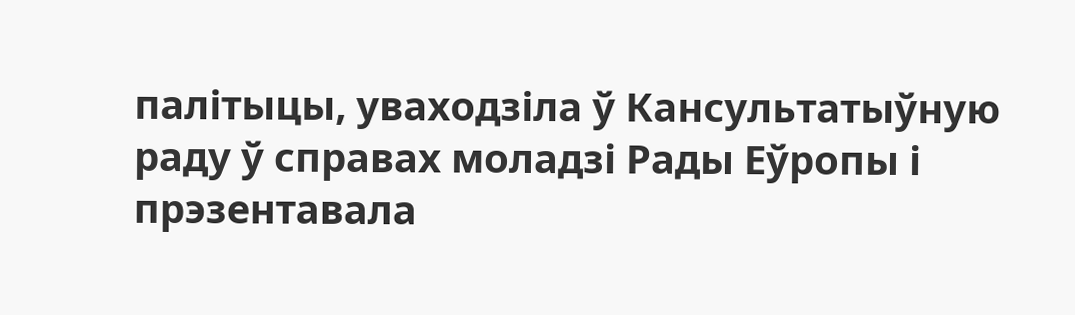палітыцы, уваходзіла ў Кансультатыўную раду ў справах моладзі Рады Еўропы і прэзентавала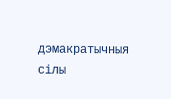дэмакратычныя сілы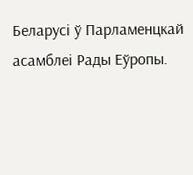Беларусі ў Парламенцкай асамблеі Рады Еўропы.